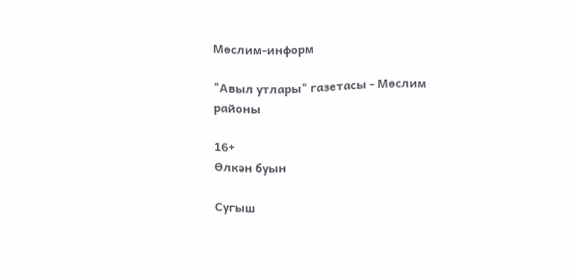Мөслим-информ

"Авыл утлары" газетасы - Мөслим районы

16+
Өлкән буын

Сугыш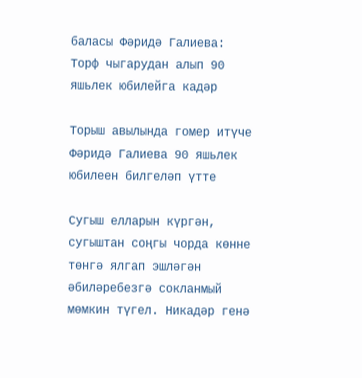баласы Фәридә Галиева: Торф чыгарудан алып 90 яшьлек юбилейга кадәр

Торыш авылында гомер итүче Фәридә Галиева 90 яшьлек юбилеен билгеләп үтте

Сугыш елларын күргән, сугыштан соңгы чорда көнне төнгә ялгап эшләгән әбиләребезгә сокланмый мөмкин түгел. Никадәр генә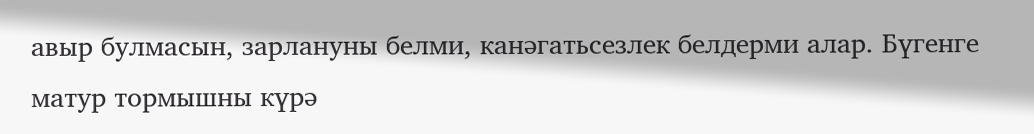авыр булмасын, зарлануны белми, канәгатьсезлек белдерми алар. Бүгенге матур тормышны күрә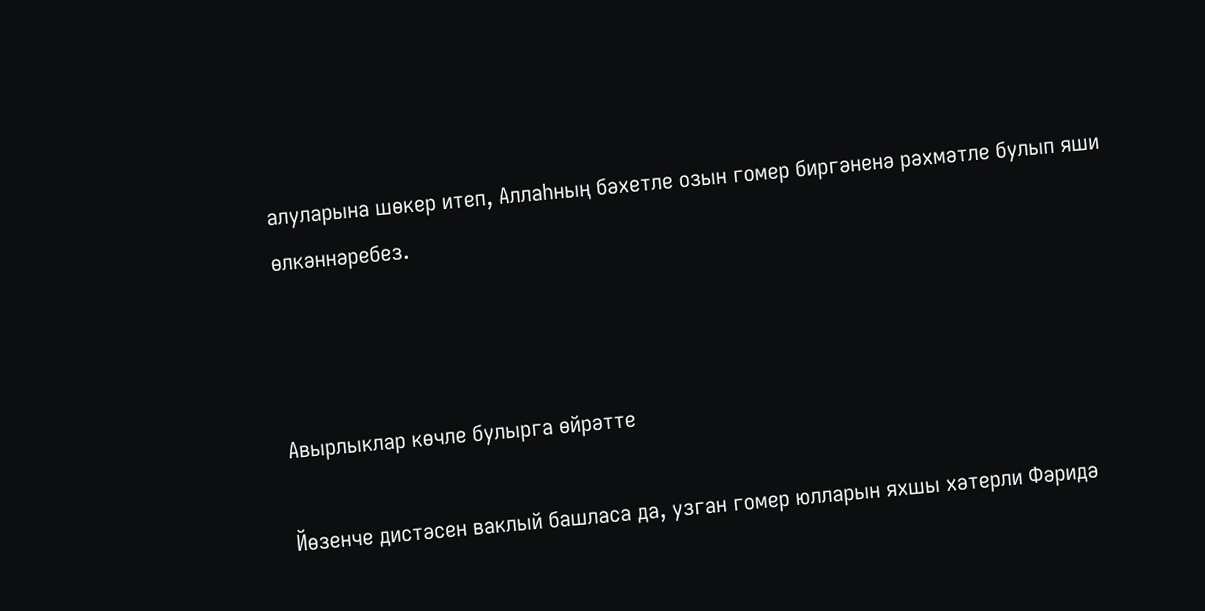алуларына шөкер итеп, Аллаһның бәхетле озын гомер биргәненә рәхмәтле булып яши өлкәннәребез.



Авырлыклар көчле булырга өйрәтте

Йөзенче дистәсен ваклый башласа да, узган гомер юлларын яхшы хәтерли Фәридә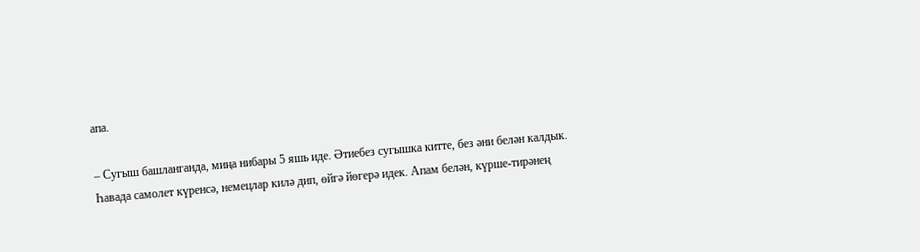апа.

– Сугыш башланганда, миңа нибары 5 яшь иде. Әтиебез сугышка китте, без әни белән калдык. Һавада самолет күренсә, немецлар килә дип, өйгә йөгерә идек. Апам белән, күрше-тирәнең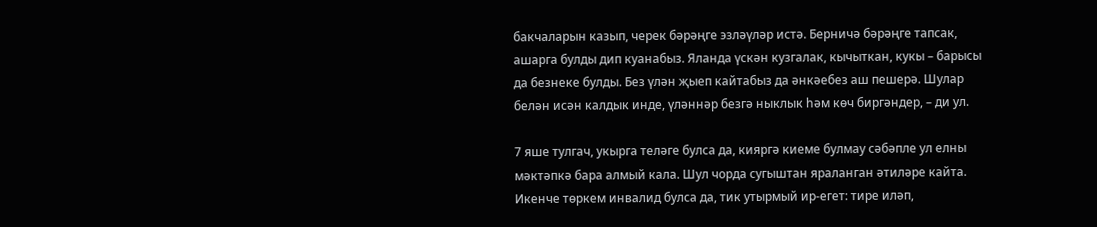бакчаларын казып, черек бәрәңге эзләүләр истә. Берничә бәрәңге тапсак, ашарга булды дип куанабыз. Яланда үскән кузгалак, кычыткан, кукы – барысы да безнеке булды. Без үлән җыеп кайтабыз да әнкәебез аш пешерә. Шулар белән исән калдык инде, үләннәр безгә ныклык һәм көч биргәндер, – ди ул.

7 яше тулгач, укырга теләге булса да, кияргә киеме булмау сәбәпле ул елны мәктәпкә бара алмый кала. Шул чорда сугыштан яраланган әтиләре кайта. Икенче төркем инвалид булса да, тик утырмый ир-егет: тире иләп,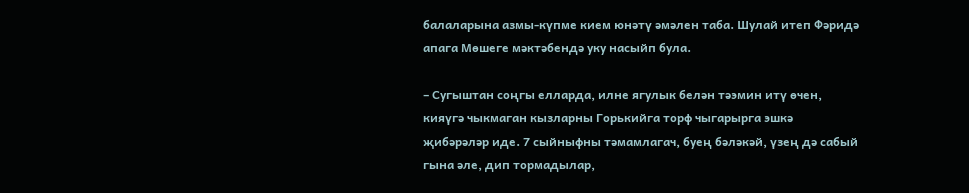балаларына азмы-күпме кием юнәтү әмәлен таба. Шулай итеп Фәридә апага Мөшеге мәктәбендә уку насыйп була.

– Сугыштан соңгы елларда, илне ягулык белән тәэмин итү өчен, кияүгә чыкмаган кызларны Горькийга торф чыгарырга эшкә җибәрәләр иде. 7 сыйныфны тәмамлагач, буең бәләкәй, үзең дә сабый гына әле, дип тормадылар,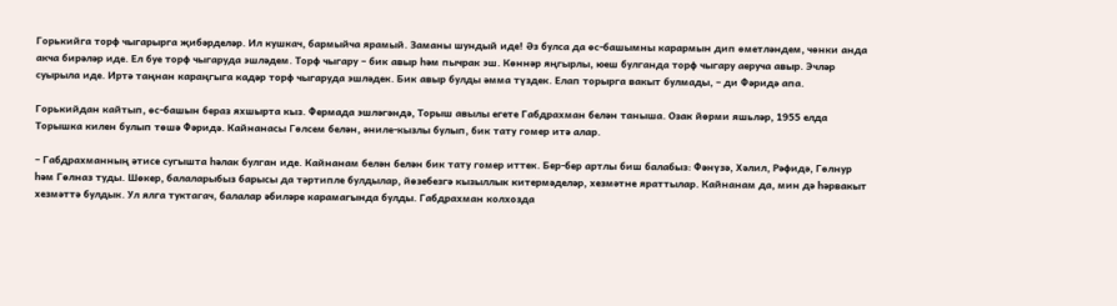Горькийга торф чыгарырга җибәрделәр. Ил кушкач, бармыйча ярамый. Заманы шундый иде! Әз булса да өс-башымны карармын дип өметләндем, чөнки анда акча бирәләр иде. Ел буе торф чыгаруда эшләдем. Торф чыгару – бик авыр һәм пычрак эш. Көннәр яңгырлы, юеш булганда торф чыгару аеруча авыр. Эчләр суырыла иде. Иртә таңнан караңгыга кадәр торф чыгаруда эшләдек. Бик авыр булды әмма түздек. Елап торырга вакыт булмады, – ди Фәридә апа.

Горькийдан кайтып, өс-башын бераз яхшырта кыз. Фермада эшләгәндә, Торыш авылы егете Габдрахман белән таныша. Озак йөрми яшьләр, 1955 елда Торышка килен булып төшә Фәридә. Кайнанасы Гөлсем белән, әниле-кызлы булып, бик тату гомер итә алар.

– Габдрахманның әтисе сугышта һәлак булган иде. Кайнанам белән белән бик тату гомер иттек. Бер-бер артлы биш балабыз: Фәнүзә, Хәлил, Рәфидә, Гөлнур һәм Гөлназ туды. Шөкер, балаларыбыз барысы да тәртипле булдылар, йөзебезгә кызыллык китермәделәр, хезмәтне яраттылар. Кайнанам да, мин дә һәрвакыт хезмәттә булдык. Ул ялга туктагач, балалар әбиләре карамагында булды. Габдрахман колхозда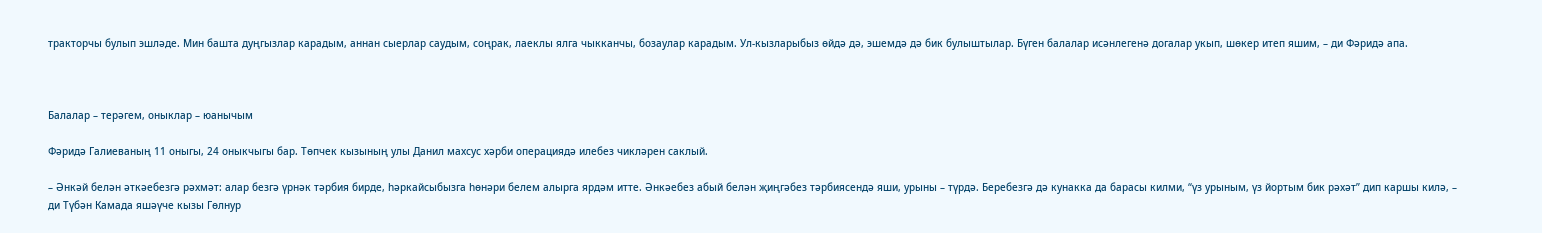тракторчы булып эшләде. Мин башта дуңгызлар карадым, аннан сыерлар саудым, соңрак, лаеклы ялга чыкканчы, бозаулар карадым. Ул-кызларыбыз өйдә дә, эшемдә дә бик булыштылар. Бүген балалар исәнлегенә догалар укып, шөкер итеп яшим, – ди Фәридә апа.



Балалар – терәгем, оныклар – юанычым

Фәридә Галиеваның 11 оныгы, 24 оныкчыгы бар. Төпчек кызының улы Данил махсус хәрби операциядә илебез чикләрен саклый.

– Әнкәй белән әткәебезгә рәхмәт: алар безгә үрнәк тәрбия бирде, һәркайсыбызга һөнәри белем алырга ярдәм итте. Әнкәебез абый белән җиңгәбез тәрбиясендә яши, урыны – түрдә. Беребезгә дә кунакка да барасы килми, “үз урыным, үз йортым бик рәхәт” дип каршы килә, – ди Түбән Камада яшәүче кызы Гөлнур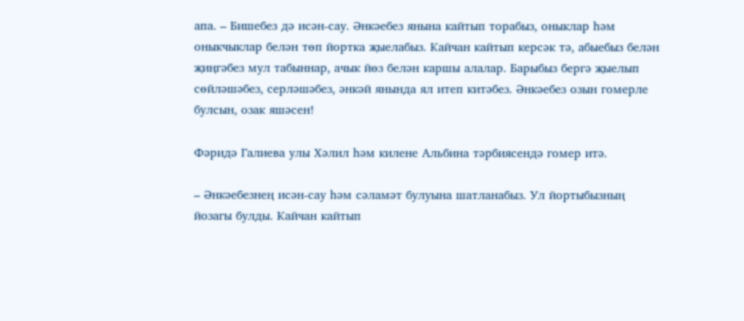апа. – Бишебез дә исән-сау. Әнкәебез янына кайтып торабыз, оныклар һәм оныкчыклар белән төп йортка җыелабыз. Кайчан кайтып керсәк тә, абыебыз белән җиңгәбез мул табыннар, ачык йөз белән каршы алалар. Барыбыз бергә җыелып сөйләшәбез, серләшәбез, әнкәй янында ял итеп китәбез. Әнкәебез озын гомерле булсын, озак яшәсен!

Фәридә Галиева улы Хәлил һәм килене Альбина тәрбиясендә гомер итә.

– Әнкәебезнең исән-сау һәм сәламәт булуына шатланабыз. Ул йортыбызның йозагы булды. Кайчан кайтып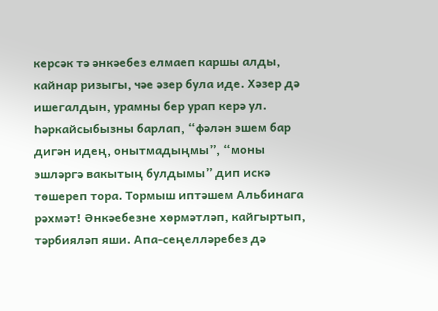керсәк тә әнкәебез елмаеп каршы алды, кайнар ризыгы, чәе әзер була иде. Хәзер дә ишегалдын, урамны бер урап керә ул. Һәркайсыбызны барлап, “фәлән эшем бар дигән идең, онытмадыңмы”, “моны эшләргә вакытың булдымы” дип искә төшереп тора. Тормыш иптәшем Альбинага рәхмәт! Әнкәебезне хөрмәтләп, кайгыртып, тәрбияләп яши. Апа-сеңелләребез дә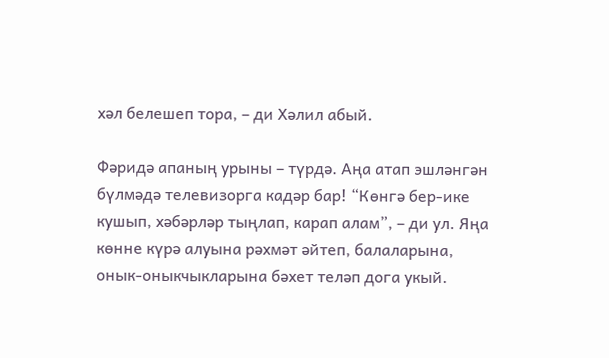хәл белешеп тора, – ди Хәлил абый.

Фәридә апаның урыны – түрдә. Аңа атап эшләнгән бүлмәдә телевизорга кадәр бар! “Көнгә бер-ике кушып, хәбәрләр тыңлап, карап алам”, – ди ул. Яңа көнне күрә алуына рәхмәт әйтеп, балаларына, онык-оныкчыкларына бәхет теләп дога укый.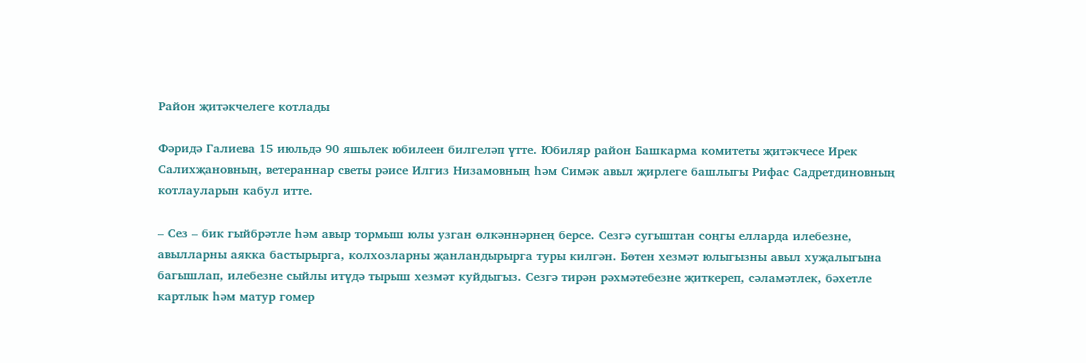Район җитәкчелеге котлады

Фәридә Галиева 15 июльдә 90 яшьлек юбилеен билгеләп үтте. Юбиляр район Башкарма комитеты җитәкчесе Ирек Салихҗановның, ветераннар светы рәисе Илгиз Низамовның һәм Симәк авыл җирлеге башлыгы Рифас Садретдиновның котлауларын кабул итте.

– Сез – бик гыйбрәтле һәм авыр тормыш юлы узган өлкәннәрнең берсе. Сезгә сугыштан соңгы елларда илебезне, авылларны аякка бастырырга, колхозларны җанландырырга туры килгән. Бөтен хезмәт юлыгызны авыл хуҗалыгына багышлап, илебезне сыйлы итүдә тырыш хезмәт куйдыгыз. Сезгә тирән рәхмәтебезне җиткереп, сәламәтлек, бәхетле картлык һәм матур гомер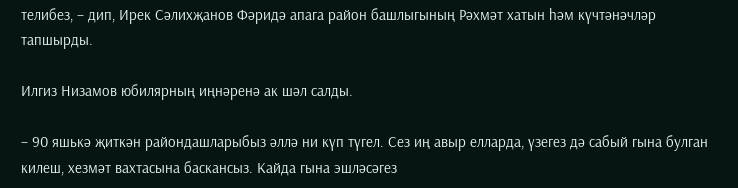телибез, – дип, Ирек Сәлихҗанов Фәридә апага район башлыгының Рәхмәт хатын һәм күчтәнәчләр тапшырды.

Илгиз Низамов юбилярның иңнәренә ак шәл салды.

– 90 яшькә җиткән райондашларыбыз әллә ни күп түгел. Сез иң авыр елларда, үзегез дә сабый гына булган килеш, хезмәт вахтасына баскансыз. Кайда гына эшләсәгез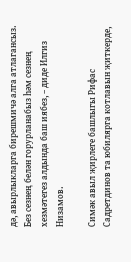дә, авырлыкларга бирешмичә алга атлагансыз. Без сезнең белән горурланабыз һәм сезнең хезмәтегез алдында баш иябез, – диде Илгиз Низамов.

Симәк авыл җирлеге башлыгы Рифас Садретдинов та юбилярга котлавын җиткерде,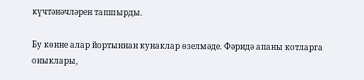күчтәнәчләрен тапшырды.

Бу көнне алар йортыннан кунаклар өзелмәде. Фәридә апаны котларга оныклары,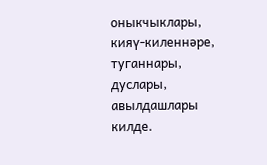оныкчыклары, кияү-киленнәре, туганнары, дуслары, авылдашлары килде.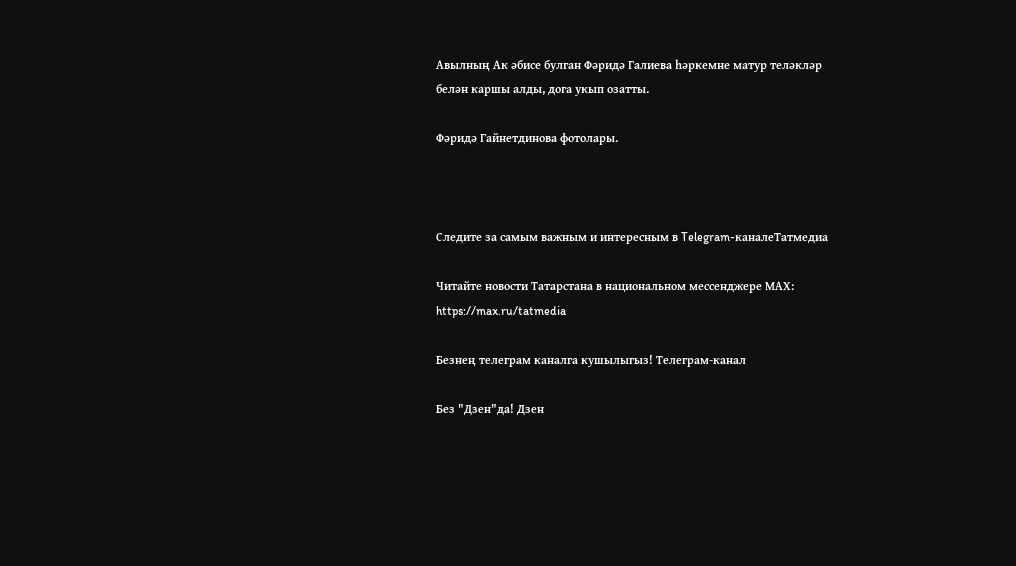Авылның Ак әбисе булган Фәридә Галиева һәркемне матур теләкләр белән каршы алды, дога укып озатты.

Фәридә Гайнетдинова фотолары.



Следите за самым важным и интересным в Telegram-каналеТатмедиа

Читайте новости Татарстана в национальном мессенджере MАХ: https://max.ru/tatmedia

Безнең телеграм каналга кушылыгыз! Телеграм-канал

Без "Дзен"да! Дзен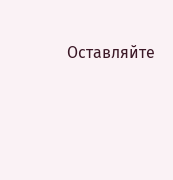Оставляйте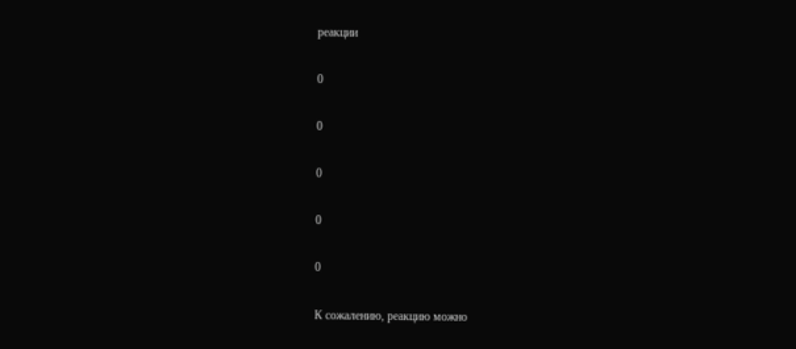реакции

0

0

0

0

0

К сожалению, реакцию можно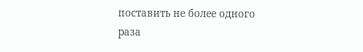поставить не более одного раза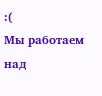:(
Мы работаем над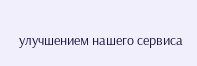улучшением нашего сервиса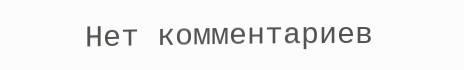Нет комментариев